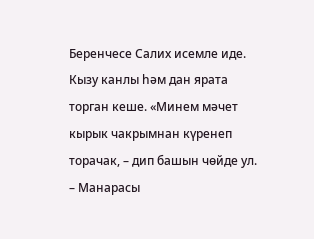Беренчесе Салих исемле иде. Кызу канлы һәм дан ярата торган кеше. «Минем мәчет кырык чакрымнан күренеп торачак, – дип башын чөйде ул. – Манарасы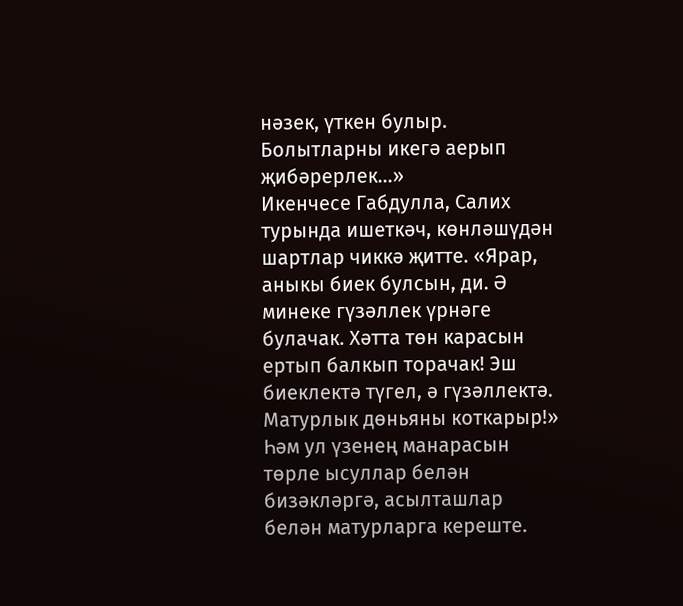нәзек, үткен булыр. Болытларны икегә аерып җибәрерлек...»
Икенчесе Габдулла, Салих турында ишеткәч, көнләшүдән шартлар чиккә җитте. «Ярар, аныкы биек булсын, ди. Ә минеке гүзәллек үрнәге булачак. Хәтта төн карасын ертып балкып торачак! Эш биеклектә түгел, ә гүзәллектә. Матурлык дөньяны коткарыр!» Һәм ул үзенең манарасын төрле ысуллар белән бизәкләргә, асылташлар белән матурларга кереште.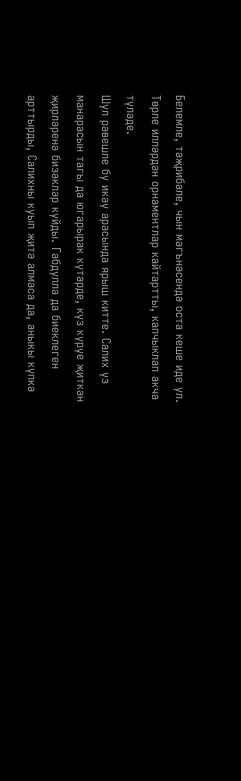Белемле, тәҗрибәле, чын мәгънәсендә оста кеше иде ул. Төрле илләрдән орнаментлар кайтартты, капчыклап акча түләде.
Шул рәвешле бу икәү арасында ярыш китте. Салих үз манарасын тагы да югарырак күтәрде, күз күрүе җиткән җирләренә бизәкләр куйды. Габдулла да биеклеген арттырды, Салихны куып җитә алмаса да, аныкы күпкә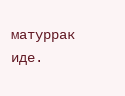матуррак иде.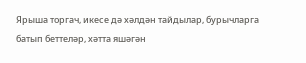Ярыша торгач, икесе дә хәлдән тайдылар, бурычларга батып беттеләр, хәтта яшәгән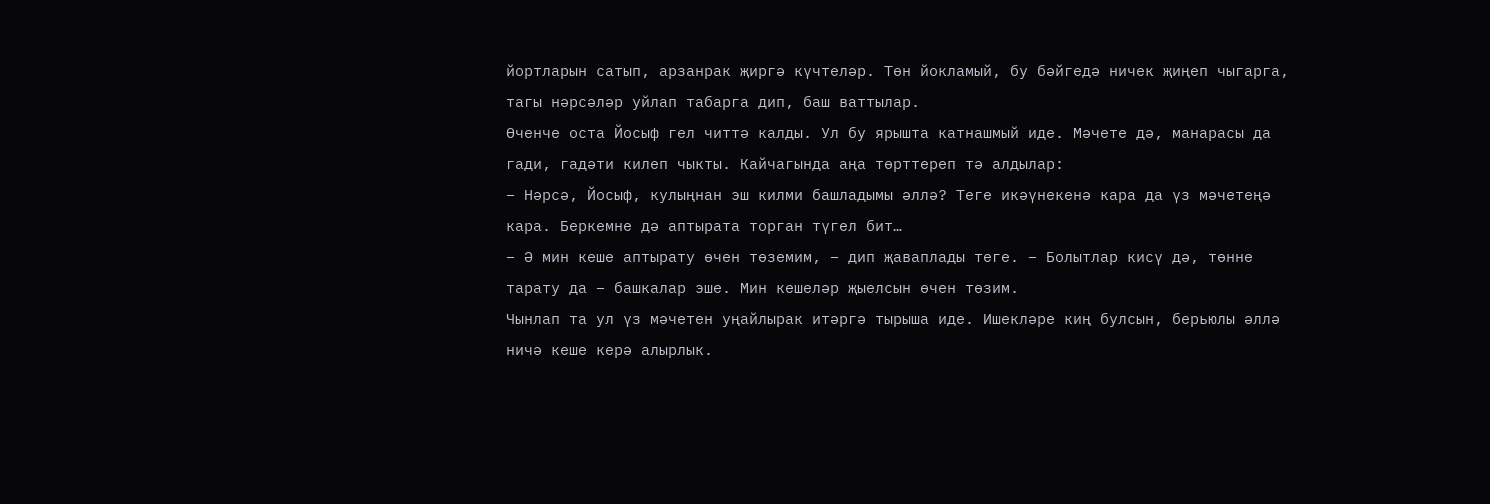йортларын сатып, арзанрак җиргә күчтеләр. Төн йокламый, бу бәйгедә ничек җиңеп чыгарга, тагы нәрсәләр уйлап табарга дип, баш ваттылар.
Өченче оста Йосыф гел читтә калды. Ул бу ярышта катнашмый иде. Мәчете дә, манарасы да гади, гадәти килеп чыкты. Кайчагында аңа төрттереп тә алдылар:
– Нәрсә, Йосыф, кулыңнан эш килми башладымы әллә? Теге икәүнекенә кара да үз мәчетеңә кара. Беркемне дә аптырата торган түгел бит…
– Ә мин кеше аптырату өчен төземим, – дип җаваплады теге. – Болытлар кисү дә, төнне тарату да – башкалар эше. Мин кешеләр җыелсын өчен төзим.
Чынлап та ул үз мәчетен уңайлырак итәргә тырыша иде. Ишекләре киң булсын, берьюлы әллә ничә кеше керә алырлык.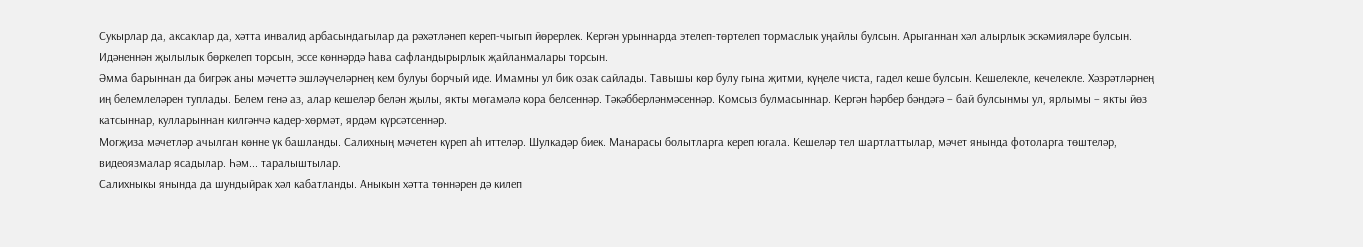Сукырлар да, аксаклар да, хәтта инвалид арбасындагылар да рәхәтләнеп кереп-чыгып йөрерлек. Кергән урыннарда этелеп-төртелеп тормаслык уңайлы булсын. Арыганнан хәл алырлык эскәмияләре булсын. Идәненнән җылылык бөркелеп торсын, эссе көннәрдә һава сафландырырлык җайланмалары торсын.
Әмма барыннан да бигрәк аны мәчеттә эшләүчеләрнең кем булуы борчый иде. Имамны ул бик озак сайлады. Тавышы көр булу гына җитми, күңеле чиста, гадел кеше булсын. Кешелекле, кечелекле. Хәзрәтләрнең иң белемлеләрен туплады. Белем генә аз, алар кешеләр белән җылы, якты мөгамәлә кора белсеннәр. Тәкәбберләнмәсеннәр. Комсыз булмасыннар. Кергән һәрбер бәндәгә – бай булсынмы ул, ярлымы – якты йөз катсыннар, кулларыннан килгәнчә кадер-хөрмәт, ярдәм күрсәтсеннәр.
Могҗиза мәчетләр ачылган көнне үк башланды. Салихның мәчетен күреп аһ иттеләр. Шулкадәр биек. Манарасы болытларга кереп югала. Кешеләр тел шартлаттылар, мәчет янында фотоларга төштеләр, видеоязмалар ясадылар. Һәм... таралыштылар.
Салихныкы янында да шундыйрак хәл кабатланды. Аныкын хәтта төннәрен дә килеп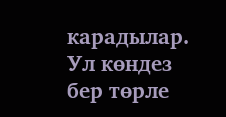карадылар. Ул көндез бер төрле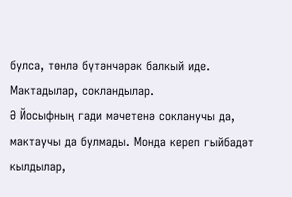булса, төнлә бүтәнчәрәк балкый иде. Мактадылар, сокландылар.
Ә Йосыфның гади мәчетенә сокланучы да, мактаучы да булмады. Монда кереп гыйбадәт кылдылар,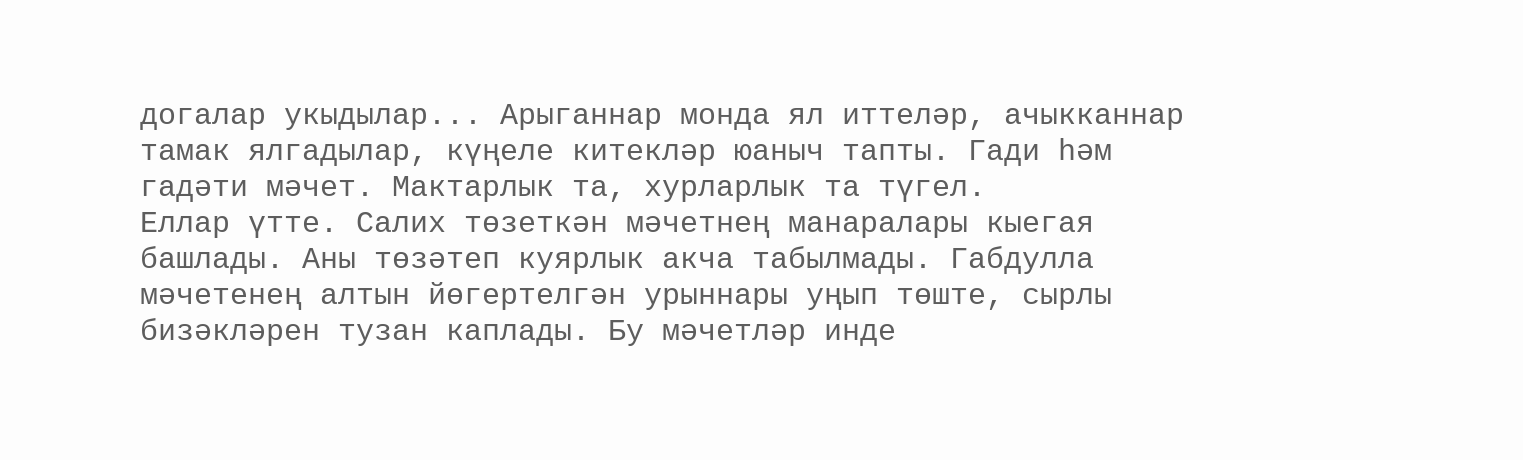догалар укыдылар... Арыганнар монда ял иттеләр, ачыкканнар тамак ялгадылар, күңеле китекләр юаныч тапты. Гади һәм гадәти мәчет. Мактарлык та, хурларлык та түгел.
Еллар үтте. Салих төзеткән мәчетнең манаралары кыегая башлады. Аны төзәтеп куярлык акча табылмады. Габдулла мәчетенең алтын йөгертелгән урыннары уңып төште, сырлы бизәкләрен тузан каплады. Бу мәчетләр инде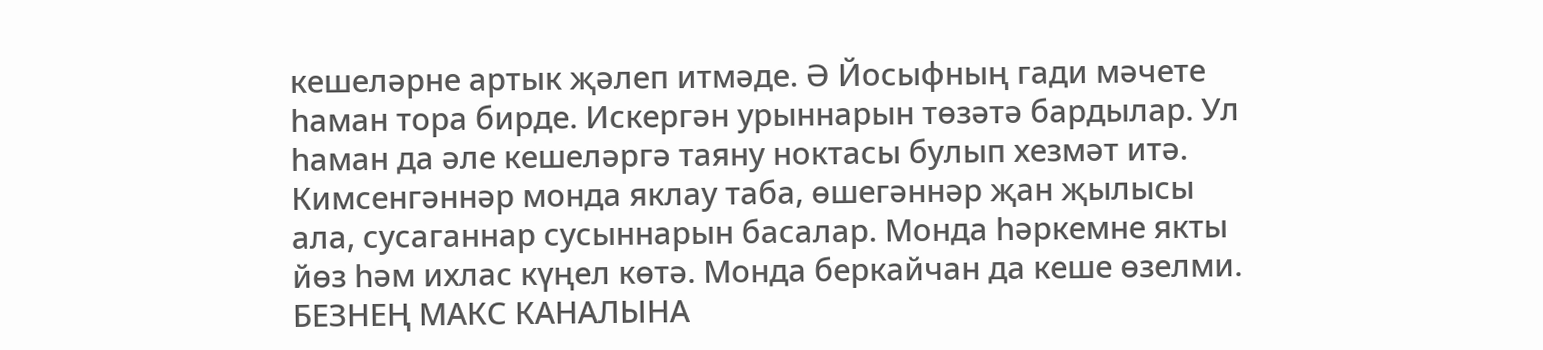кешеләрне артык җәлеп итмәде. Ә Йосыфның гади мәчете һаман тора бирде. Искергән урыннарын төзәтә бардылар. Ул һаман да әле кешеләргә таяну ноктасы булып хезмәт итә. Кимсенгәннәр монда яклау таба, өшегәннәр җан җылысы ала, сусаганнар сусыннарын басалар. Монда һәркемне якты йөз һәм ихлас күңел көтә. Монда беркайчан да кеше өзелми.
БЕЗНЕҢ МАКС КАНАЛЫНА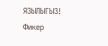ЯЗЫЛЫГЫЗ!
Фикер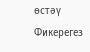өстәү
Фикерегез